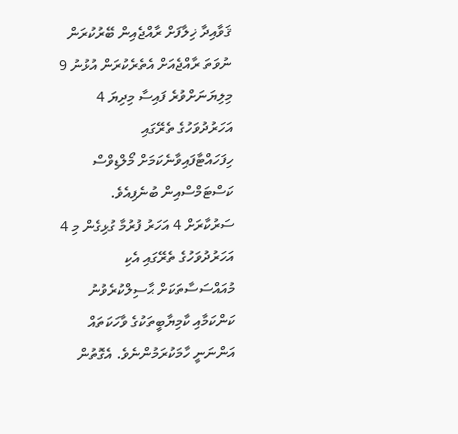ޤަވާއިދާ ޚިލާފަށް ރާއްޖެއިން ބޭރުކުރަން ނުވަތަ ރާއްޖެއަށް އެތެރެކުރަން އުޅުނު 9 މިލިޔަނަށްވުރެ ފައިސާ މިދިޔަ 4 އަހަރުދުވަހުގެ ތެރޭގައި ހިފަހައްޓާފައިވާނެކަމަށް މޯލްޑިވްސް ކަސްޓަމްސްއިން ބުނެފިއެވެ.
ސަރުކާރަށް 4 އަހަރު ފުރުމާ ގުޅިގެން މި 4 އަހަރުދުވަހުގެ ތެރޭގައި އެކި މުއައްސަސާތަކަށް ޙާސިލްކުރެވުނު ކަންކަމާއި ކާމިޔާބީތަކުގެ ވާހަކަތައް އަންނަނީ ހާމަކުރަމުންނެވެ. އެގޮތުން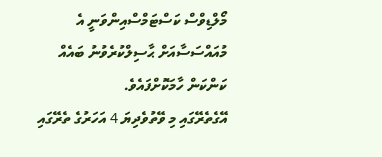މޯލްޑިވްސް ކަސްޓަމްސްއިންވަނީ އެ މުއައްސަސާއަށް ޙާސިލްކުރެވުނު ބައެއް ކަންކަން ހާމަކޮށްފައެވެ.
އޭގެތެރޭގައި މި ވޭތުވެދިޔަ 4 އަހަރުގެ ތެރޭގައި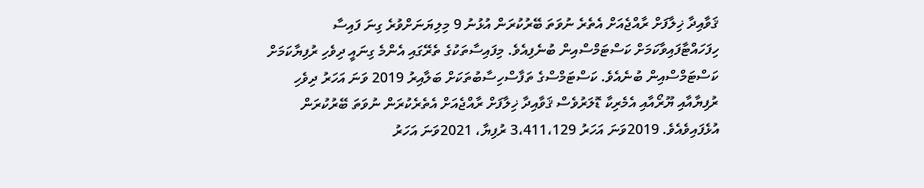ޤަވާއިދާ ޚިލާފަށް ރާއްޖެއަށް އެތެރެ ނުވަތަ ބޭރުކުރަން އުޅުނު 9 މިލިޔަނަށްވުރެ ގިނަ ފައިސާ ހިފަހައްޓާފައިވާކަމަށް ކަސްޓަމްސްއިން ބުނެފިއެވެ. މިފައިސާތަކުގެ ތެރޭގައި އެންމެ ގިނައީ ދިވެހި ރުފިޔާކަމަށް ކަސްޓަމްސްއިން ބުނެއެވެ. ކަސްޓަމްސްގެ ތަފާސްހިސާބުތަކަށް ބަލާއިރު 2019 ވަނަ އަހަރު ދިވެހި ރުފިޔާއާއި ޔޫރޯއާއި އެމެރިކާ ޑޮލަރުވެސް ޤަވާއިދާ ޚިލާފަށް ރާއްޖެއަށް އެތެރެކުރަން ނުވަތަ ބޭރުކުރަން އުޅެފައިވެއެވެ. 2019ވަނަ އަހަރު 3،411،129 ރުފިޔާ، 2021ވަނަ އަހަރު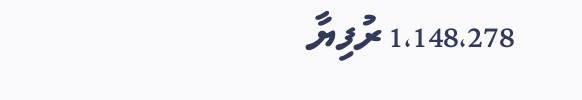1،148،278 ރުފިޔާ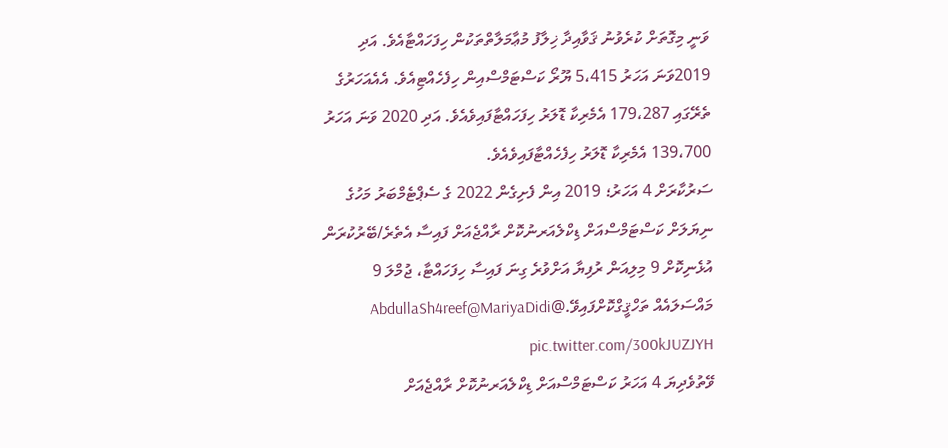ވަނީ މިގޮތަށް ކުރެވުނު ޤަވާއިދާ ޚިލާފު މުޢާމަލާތްތަކުން ހިފަހައްޓާއެވެ. އަދި 2019ވަނަ އަހަރު 5،415 ޔޫރޯ ކަސްޓަމްސްއިން ހިފެހެއްޓިއެވެ. އެއެއަހަރުގެ ތެރޭގައި 179،287 އެމެރިކާ ޑޮލަރު ހިފަހައްޓާފައިވެއެވެ. އަދި 2020 ވަނަ އަހަރު 139،700 އެމެރިކާ ޑޮލަރު ހިފެހެއްޓާފައިވެއެވެ.
ސަރުކާރަށް 4 އަހަރު؛ 2019 އިން ފެށިގެން 2022 ގެ ސެޕްޓެމްބަރު މަހުގެ ނިޔަލަށް ކަސްޓަމްސްއަށް ޑިކްލެއަރނުކޮށް ރާއްޖެއަށް ފައިސާ އެތެރެ/ބޭރުކުރަން އުޅެނިކޮށް 9 މިލިއަން ރުފިޔާ އަށްވުރެ ގިނަ ފައިސާ ހިފަހައްޓާ، ޖުމްލަ 9 މައްސަލައެއް ތަހްޤީގްކޮށްފައިވޭ.@AbdullaSh4reef@MariyaDidi pic.twitter.com/300kJUZJYH
ވޭތުވެދިޔަ 4 އަހަރު ކަސްޓަމްސްއަށް ޑިކްލެއަރނުކޮށް ރާއްޖެއަށް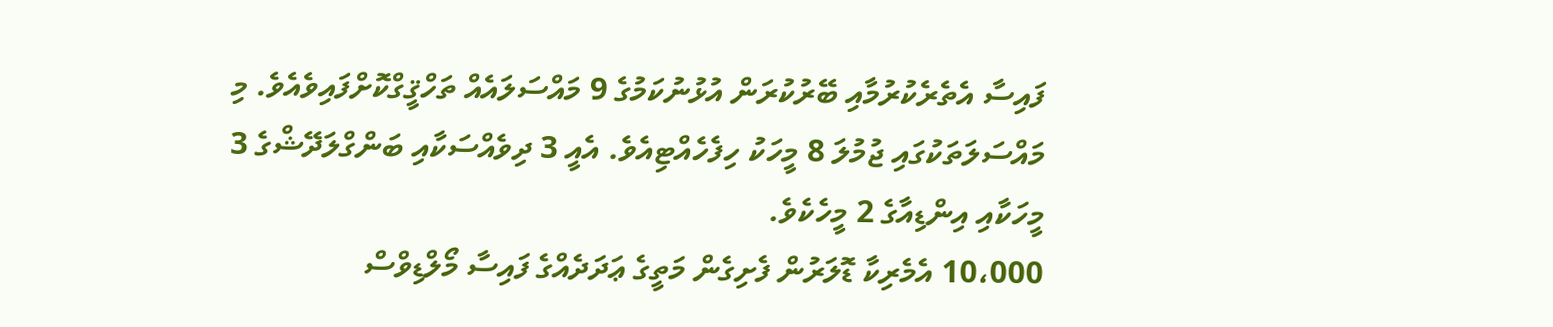ފައިސާ އެތެރެކުރުމާއި ބޭރުކުރަން އުޅުނުކަމުގެ 9 މައްސަލައެއް ތަހްޤީގްކޮށްފައިވެއެވެ. މި މައްސަލަތަކުގައި ޖުމުލަ 8 މީހަކު ހިފެހެއްޓިއެވެ. އެއީ 3 ދިވެއްސަކާއި ބަންގްލަދޭޝްގެ 3 މީހަކާއި އިންޑިއާގެ 2 މީހެކެވެ.
10،000 އެމެރިކާ ޑޮލަރުން ފެށިގެން މަތީގެ ޢަދަދެއްގެ ފައިސާ މޯލްޑިވްސް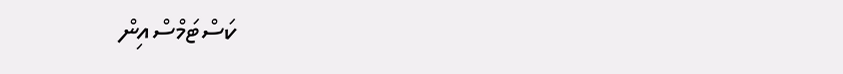ކަސްޓަމްސްއިން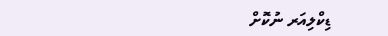ޑިކްލިއަރ ނުކޮށް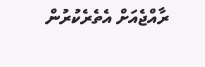ރާއްޖެއަށް އެތެރެކުރުން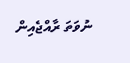ނުވަތަ ރާއްޖެއިން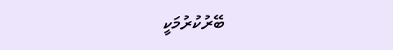ބޭރުކުރުމަކީ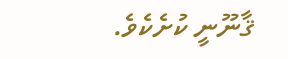ޤާނޫނީ ކުށެކެވެ.